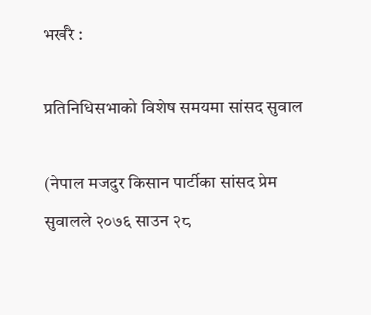भर्खरै :

प्रतिनिधिसभाको विशेष समयमा सांसद सुवाल

(नेपाल मजदुर किसान पार्टीका सांसद प्रेम सुवालले २०७६ साउन २८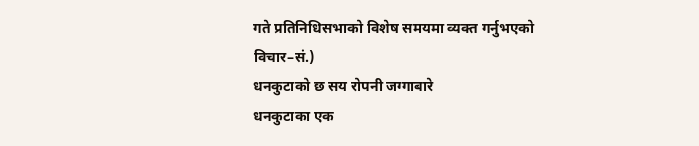गते प्रतिनिधिसभाको विशेष समयमा व्यक्त गर्नुभएको विचार–सं.)
धनकुटाको छ सय रोपनी जग्गाबारे
धनकुटाका एक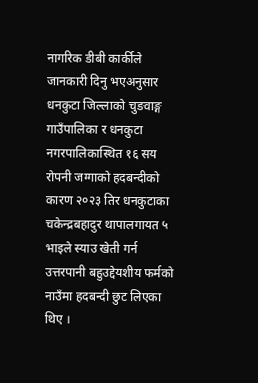नागरिक डीबी कार्कीले जानकारी दिनु भएअनुसार धनकुटा जिल्लाको चुङवाङ्ग गाउँपालिका र धनकुटा नगरपालिकास्थित १६ सय रोपनी जग्गाको हदबन्दीको कारण २०२३ तिर धनकुटाका चकेन्द्रबहादुर थापालगायत ५ भाइले स्याउ खेती गर्न उत्तरपानी बहुउद्देयशीय फर्मको नाउँमा हदबन्दी छुट लिएका थिए ।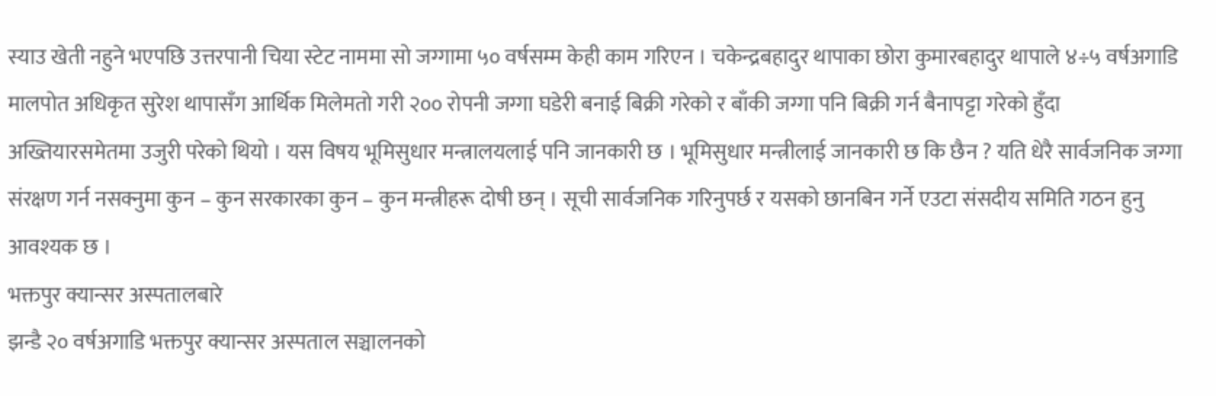स्याउ खेती नहुने भएपछि उत्तरपानी चिया स्टेट नाममा सो जग्गामा ५० वर्षसम्म केही काम गरिएन । चकेन्द्रबहादुर थापाका छोरा कुमारबहादुर थापाले ४÷५ वर्षअगाडि मालपोत अधिकृत सुरेश थापासँग आर्थिक मिलेमतो गरी २०० रोपनी जग्गा घडेरी बनाई बिक्री गरेको र बाँकी जग्गा पनि बिक्री गर्न बैनापट्टा गरेको हुँदा अख्तियारसमेतमा उजुरी परेको थियो । यस विषय भूमिसुधार मन्त्रालयलाई पनि जानकारी छ । भूमिसुधार मन्त्रीलाई जानकारी छ कि छैन ? यति धेरै सार्वजनिक जग्गा संरक्षण गर्न नसक्नुमा कुन – कुन सरकारका कुन – कुन मन्त्रीहरू दोषी छन् । सूची सार्वजनिक गरिनुपर्छ र यसको छानबिन गर्ने एउटा संसदीय समिति गठन हुनु आवश्यक छ ।
भक्तपुर क्यान्सर अस्पतालबारे
झन्डै २० वर्षअगाडि भक्तपुर क्यान्सर अस्पताल सञ्चालनको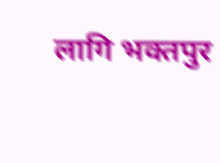लागि भक्तपुर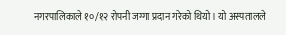नगरपालिकाले १०/१२ रोपनी जग्गा प्रदान गरेको थियो । यो अस्पतालले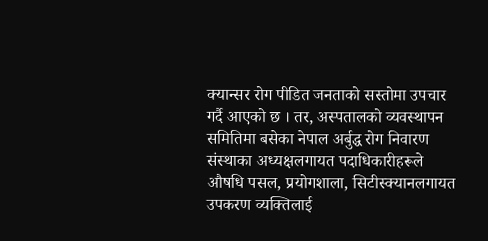क्यान्सर रोग पीडित जनताको सस्तोमा उपचार गर्दै आएको छ । तर, अस्पतालको व्यवस्थापन समितिमा बसेका नेपाल अर्बुद्ध रोग निवारण संस्थाका अध्यक्षलगायत पदाधिकारीहरूले औषधि पसल, प्रयोगशाला, सिटीस्क्यानलगायत उपकरण व्यक्तिलाई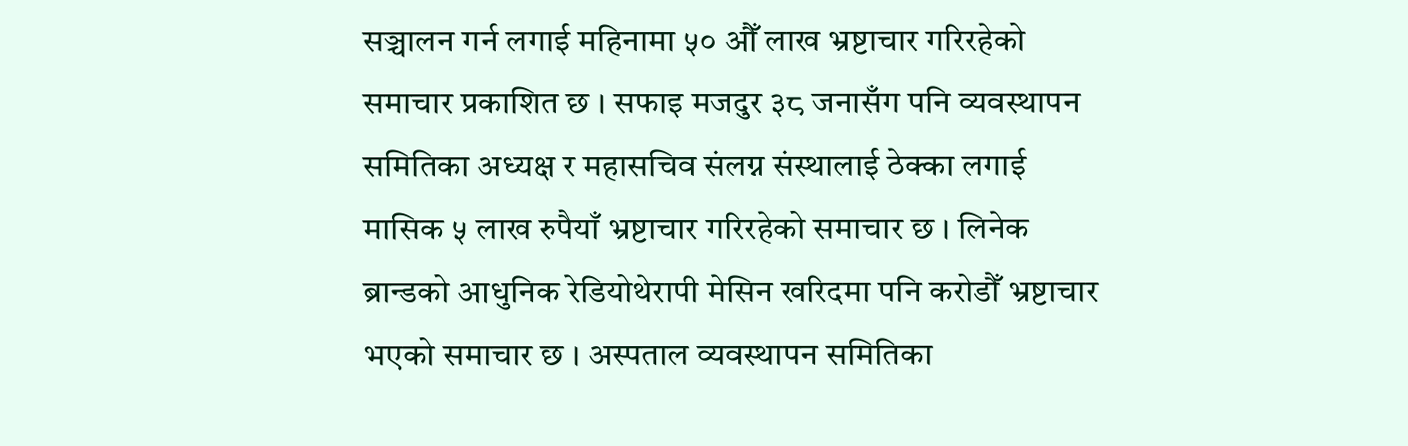सञ्चालन गर्न लगाई महिनामा ५० औँ लाख भ्रष्टाचार गरिरहेको समाचार प्रकाशित छ । सफाइ मजदुर ३८ जनासँग पनि व्यवस्थापन समितिका अध्यक्ष र महासचिव संलग्न संस्थालाई ठेक्का लगाई मासिक ५ लाख रुपैयाँ भ्रष्टाचार गरिरहेको समाचार छ । लिनेक ब्रान्डको आधुनिक रेडियोथेरापी मेसिन खरिदमा पनि करोडौँ भ्रष्टाचार भएको समाचार छ । अस्पताल व्यवस्थापन समितिका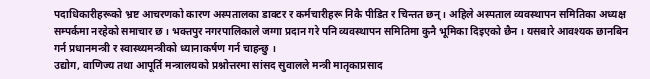पदाधिकारीहरूको भ्रष्ट आचरणको कारण अस्पतालका डाक्टर र कर्मचारीहरू निकै पीडित र चिन्तत छन् । अहिले अस्पताल व्यवस्थापन समितिका अध्यक्ष सम्पर्कमा नरहेको समाचार छ । भक्तपुर नगरपालिकाले जग्गा प्रदान गरे पनि व्यवस्थापन समितिमा कुनै भूमिका दिइएको छैन । यसबारे आवश्यक छानबिन गर्न प्रधानमन्त्री र स्वास्थ्यमन्त्रीको ध्यानाकर्षण गर्न चाहन्छु ।
उद्योग, वाणिज्य तथा आपूर्ति मन्त्रालयको प्रश्नोत्तरमा सांसद सुवालले मन्त्री मातृकाप्रसाद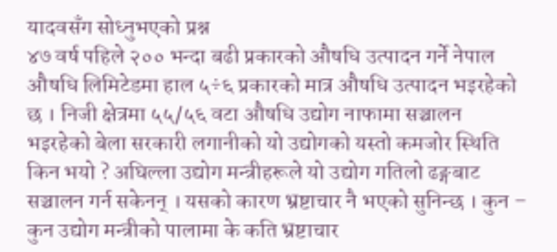यादवसँग सोध्नुभएको प्रश्न
४७ वर्ष पहिले २०० भन्दा बढी प्रकारको औषधि उत्पादन गर्ने नेपाल औषधि लिमिटेडमा हाल ५÷६ प्रकारको मात्र औषधि उत्पादन भइरहेको छ । निजी क्षेत्रमा ५५/५६ वटा औषधि उद्योग नाफामा सञ्चालन भइरहेको बेला सरकारी लगानीको यो उद्योगको यस्तो कमजोर स्थिति किन भयो ? अघिल्ला उद्योग मन्त्रीहरूले यो उद्योग गतिलो ढङ्गबाट सञ्चालन गर्न सकेनन् । यसको कारण भ्रष्टाचार नै भएको सुनिन्छ । कुन – कुन उद्योग मन्त्रीको पालामा के कति भ्रष्टाचार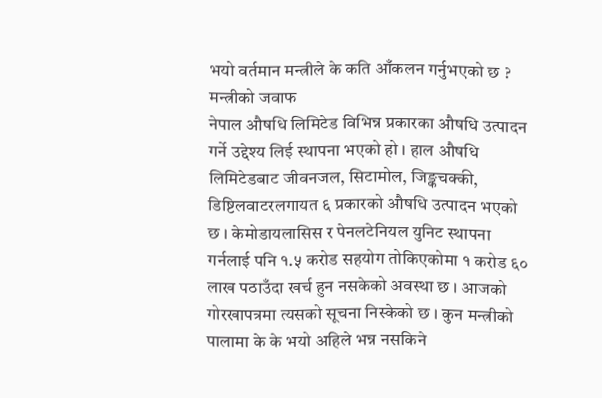भयो वर्तमान मन्त्रीले के कति आँकलन गर्नुभएको छ ?
मन्त्रीको जवाफ
नेपाल औषधि लिमिटेड विभिन्न प्रकारका औषधि उत्पादन गर्ने उद्देश्य लिई स्थापना भएको हो । हाल औषधि लिमिटेडबाट जीवनजल, सिटामोल, जिङ्कचक्की, डिष्टिलवाटरलगायत ६ प्रकारको औषधि उत्पादन भएको छ । केमोडायलासिस र पेनलटेनियल युनिट स्थापना गर्नलाई पनि १.५ करोड सहयोग तोकिएकोमा १ करोड ६० लाख पठाउँदा खर्च हुन नसकेको अवस्था छ । आजको गोरखापत्रमा त्यसको सूचना निस्केको छ । कुन मन्त्रीको पालामा के के भयो अहिले भन्न नसकिने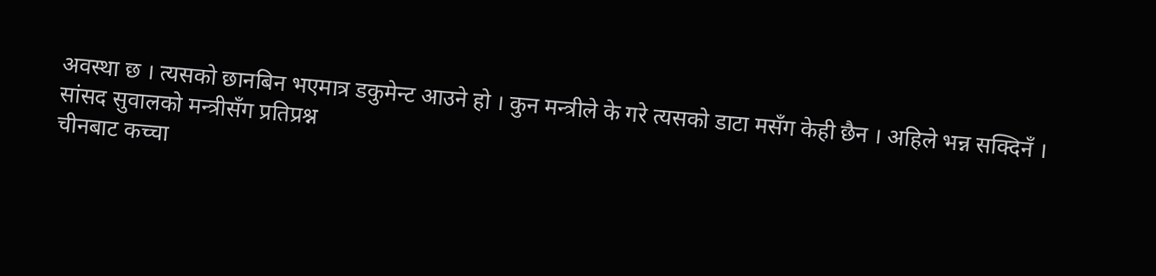अवस्था छ । त्यसको छानबिन भएमात्र डकुमेन्ट आउने हो । कुन मन्त्रीले के गरे त्यसको डाटा मसँग केही छैन । अहिले भन्न सक्दिनँ ।
सांसद सुवालको मन्त्रीसँग प्रतिप्रश्न
चीनबाट कच्चा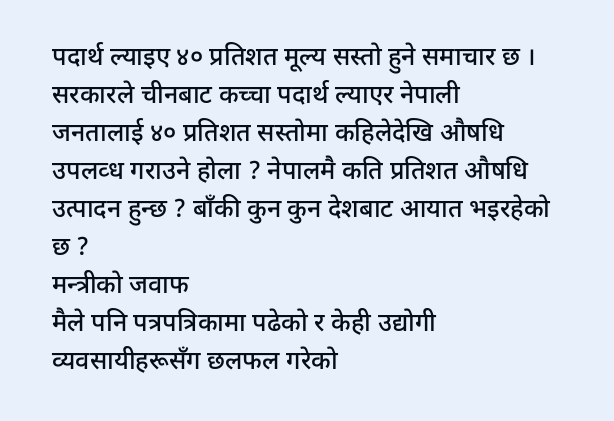पदार्थ ल्याइए ४० प्रतिशत मूल्य सस्तो हुने समाचार छ । सरकारले चीनबाट कच्चा पदार्थ ल्याएर नेपाली जनतालाई ४० प्रतिशत सस्तोमा कहिलेदेखि औषधि उपलव्ध गराउने होला ? नेपालमै कति प्रतिशत औषधि उत्पादन हुन्छ ? बाँकी कुन कुन देशबाट आयात भइरहेको छ ?
मन्त्रीको जवाफ
मैले पनि पत्रपत्रिकामा पढेको र केही उद्योगी व्यवसायीहरूसँग छलफल गरेको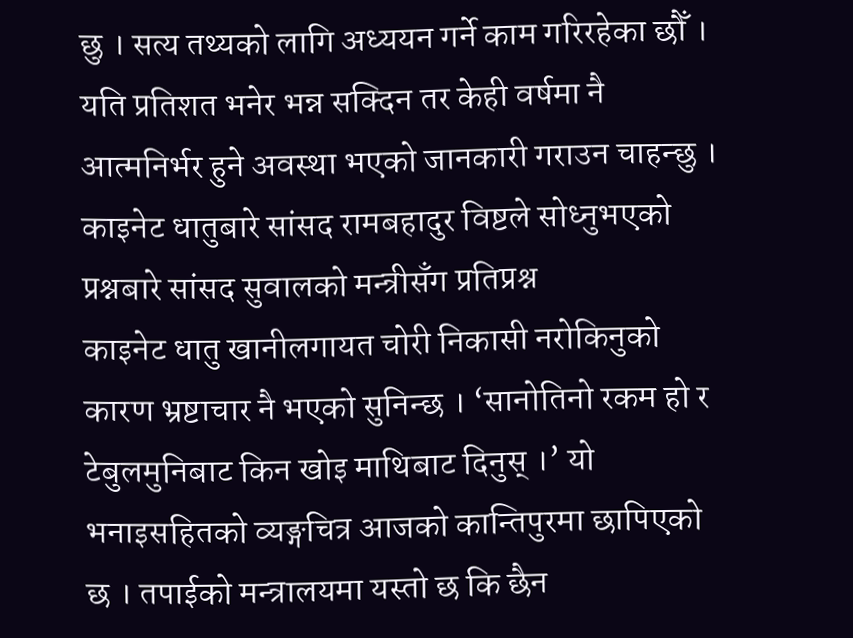छु । सत्य तथ्यको लागि अध्ययन गर्ने काम गरिरहेका छौँ । यति प्रतिशत भनेर भन्न सक्दिन तर केही वर्षमा नै आत्मनिर्भर हुने अवस्था भएको जानकारी गराउन चाहन्छु ।
काइनेट धातुबारे सांसद रामबहादुर विष्टले सोध्नुभएको प्रश्नबारे सांसद सुवालको मन्त्रीसँग प्रतिप्रश्न
काइनेट धातु खानीलगायत चोरी निकासी नरोकिनुको कारण भ्रष्टाचार नै भएको सुनिन्छ । ‘सानोतिनो रकम हो र टेबुलमुनिबाट किन खोइ माथिबाट दिनुस् ।’ यो भनाइसहितको व्यङ्गचित्र आजको कान्तिपुरमा छापिएको छ । तपाईको मन्त्रालयमा यस्तो छ कि छैन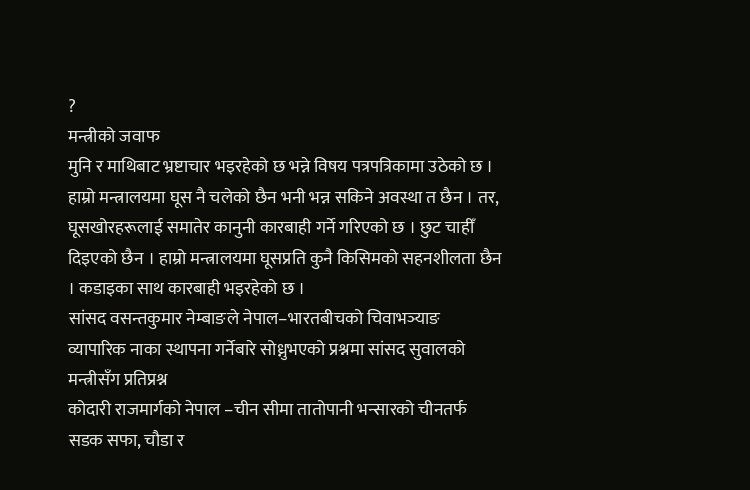?
मन्त्रीको जवाफ
मुनि र माथिबाट भ्रष्टाचार भइरहेको छ भन्ने विषय पत्रपत्रिकामा उठेको छ । हाम्रो मन्त्रालयमा घूस नै चलेको छैन भनी भन्न सकिने अवस्था त छैन । तर, घूसखोरहरूलाई समातेर कानुनी कारबाही गर्ने गरिएको छ । छुट चाहीँ दिइएको छैन । हाम्रो मन्त्रालयमा घूसप्रति कुनै किसिमको सहनशीलता छैन । कडाइका साथ कारबाही भइरहेको छ ।
सांसद वसन्तकुमार नेम्बाङले नेपाल–भारतबीचको चिवाभञ्याङ व्यापारिक नाका स्थापना गर्नेबारे सोध्नुभएको प्रश्नमा सांसद सुवालको मन्त्रीसँग प्रतिप्रश्न
कोदारी राजमार्गको नेपाल –चीन सीमा तातोपानी भन्सारको चीनतर्फ सडक सफा, चौडा र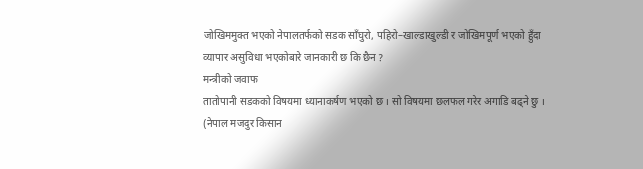जोखिममुक्त भएको नेपालतर्फको सडक साँघुरो, पहिरो–खाल्डाखुल्डी र जोखिमपूर्ण भएको हुँदा व्यापार असुविधा भएकोबारे जानकारी छ कि छैन ?
मन्त्रीको जवाफ
तातोपानी सडकको विषयमा ध्यानाकर्षण भएको छ । सो विषयमा छलफल गरेर अगाडि बढ्ने छु ।
(नेपाल मजदुर किसान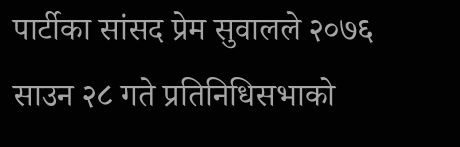पार्टीका सांसद प्रेम सुवालले २०७६ साउन २८ गते प्रतिनिधिसभाको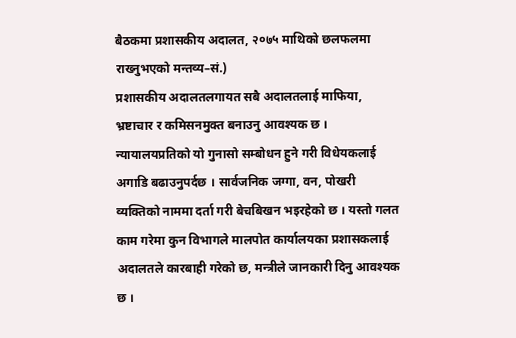बैठकमा प्रशासकीय अदालत, २०७५ माथिको छलफलमा राख्नुभएको मन्तव्य–सं.)
प्रशासकीय अदालतलगायत सबै अदालतलाई माफिया, भ्रष्टाचार र कमिसनमुक्त बनाउनु आवश्यक छ । न्यायालयप्रतिको यो गुनासो सम्बोधन हुने गरी विधेयकलाई अगाडि बढाउनुपर्दछ । सार्वजनिक जग्गा, वन, पोखरी व्यक्तिको नाममा दर्ता गरी बेचबिखन भइरहेको छ । यस्तो गलत काम गरेमा कुन विभागले मालपोत कार्यालयका प्रशासकलाई अदालतले कारबाही गरेको छ, मन्त्रीले जानकारी दिनु आवश्यक छ ।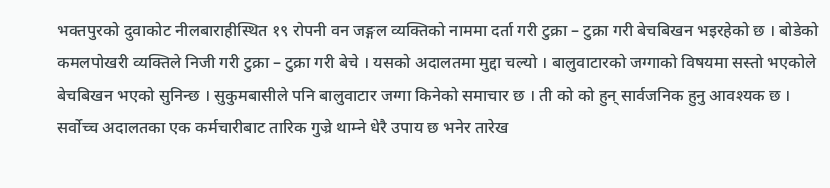भक्तपुरको दुवाकोट नीलबाराहीस्थित १९ रोपनी वन जङ्गल व्यक्तिको नाममा दर्ता गरी टुक्रा – टुक्रा गरी बेचबिखन भइरहेको छ । बोडेको कमलपोखरी व्यक्तिले निजी गरी टुक्रा – टुक्रा गरी बेचे । यसको अदालतमा मुद्दा चल्यो । बालुवाटारको जग्गाको विषयमा सस्तो भएकोले बेचबिखन भएको सुनिन्छ । सुकुमबासीले पनि बालुवाटार जग्गा किनेको समाचार छ । ती को को हुन् सार्वजनिक हुनु आवश्यक छ । सर्वोच्च अदालतका एक कर्मचारीबाट तारिक गुज्रे थाम्ने धेरै उपाय छ भनेर तारेख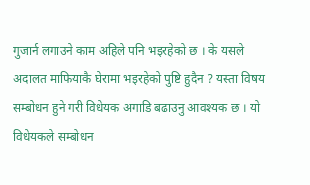गुजार्न लगाउने काम अहिले पनि भइरहेको छ । के यसले अदालत माफियाकै घेरामा भइरहेको पुष्टि हुदैन ? यस्ता विषय सम्बोधन हुने गरी विधेयक अगाडि बढाउनु आवश्यक छ । यो विधेयकले सम्बोधन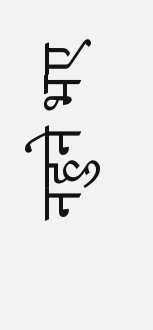नहुने भए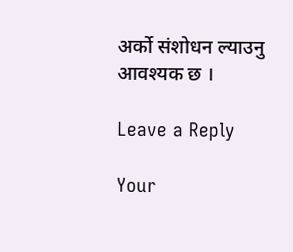अर्को संशोधन ल्याउनु आवश्यक छ ।

Leave a Reply

Your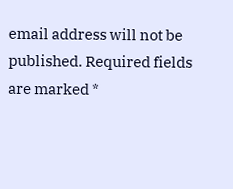email address will not be published. Required fields are marked *